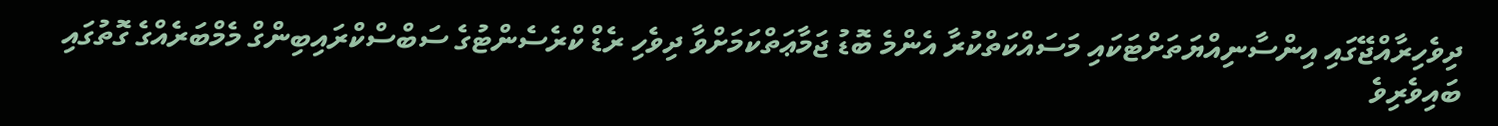ދިވެހިރާއްޖޭގައި އިންސާނިއްޔަތަށްޓަކައި މަސައްކަތްކުރާ އެންމެ ބޮޑު ޖަމާޢަތްކަމަށްވާ ދިވެހި ރެޑް ކްރެސެންޓުގެ ސަބްސްކްރައިބިންގް މެމްބަރެއްގެ ގޮތުގައި ބައިވެރިވެ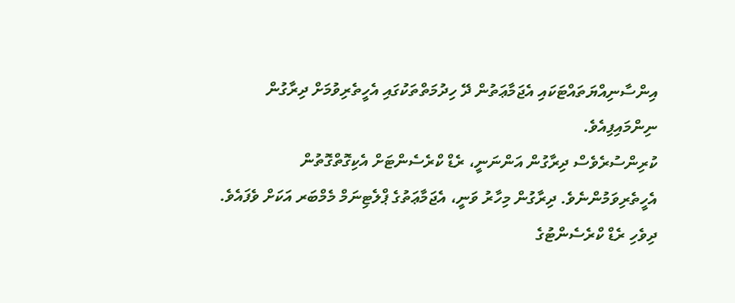އިންސާނިއްޔަތައްޓަކައި އެޖަމާޢަތުން ދޭ ހިދުމަތްތަކުގައި އެހީތެރިވުމަށް ދިރާގުން ނިންމައިފިއެވެ.
ކުރިންސުރެވެސް ދިރާގުން އަންނަނީ، ރެޑް ކްރެސެންޓަށް އެކިގޮތްގޮތުން އެހީތެރިވަމުންނެވެ. ދިރާގުން މިހާރު ވަނީ، އެޖަމާޢަތުގެ ޕްލެޓިނަމް މެމްބަރ އަކަށް ވެފައެވެ.
ދިވެހި ރެޑް ކްރެސެންޓުގެ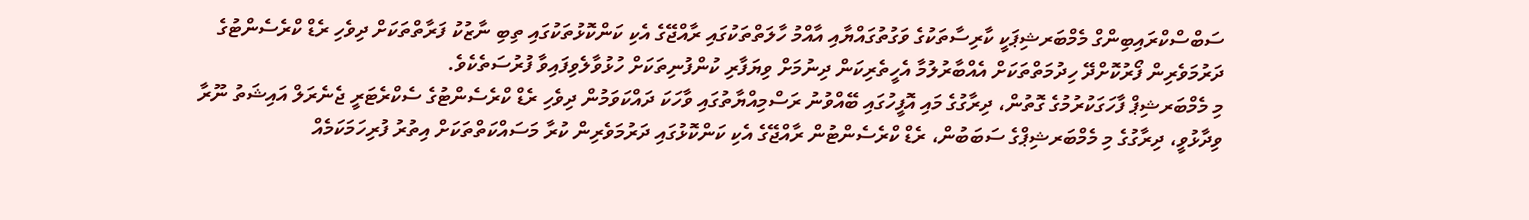ސަބްސްކްރައިބިންގް މެމްބަރޝިޕަކީ ކާރިސާތަކުގެ ވަގުތުގައްޔާއި އާއްމު ހާލަތްތަކުގައި ރާއްޖޭގެ އެކި ކަންކޮޅުތަކުގައި ތިބި ނާޒުކު ފަރާތްތަކަށް ދިވެހި ރެޑް ކްރެސެންޓުގެ ދަރުމަވެރިން ފޯރުކޮށްދޭ ހިދުމަތްތަކަށް އެއްބާރުލުމާ އެހީތެރިކަން ދިނުމަށް ވިޔަފާރި ކުންފުނިތަކަށް ހުޅުވާލެވިފައިވާ ފުރުސަތެކެވެ.
މި މެމްބަރޝިޕް ފާހަގަކުރުމުގެ ގޮތުން، ދިރާގުގެ މައި އޮފީހުގައި ބޭއްވުނު ރަސްމިއްޔާތުގައި ވާހަކަ ދައްކަވަމުން ދިވެހި ރެޑް ކްރެސެންޓުގެ ސެކްރެޓަރީ ޖެނެރަލް އައިޝަތު ނޫރާ ވިދާޅުވީ، ދިރާގުގެ މި މެމްބަރޝިޕްގެ ސަބަބުން، ރެޑް ކްރެސެންޓުން ރާއްޖޭގެ އެކި ކަންކޮޅުގައި ދަރުމަވެރިން ކުރާ މަސައްކަތްތަކަށް އިތުރު ފުރިހަމަކަމެއް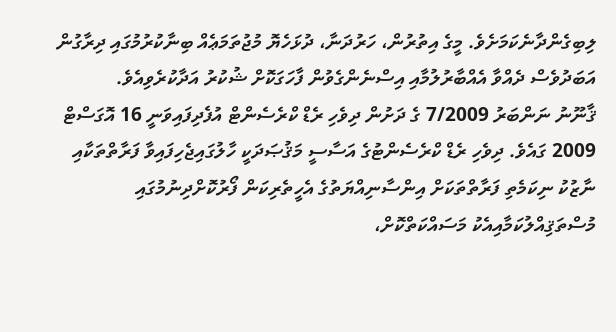ލިބިގެންދާނެކަމަށެވެ. މީގެ އިތުރުން، ހަރުދަނާ، ދުޅަހެޔޮ މުޖުތަމަޢެއް ބިނާކުރުމުގައި ދިރާގުން އަބަދުވެސް ދެއްވާ އެއްބާރުލުމާއި އިސްނެންގެވުން ފާހަގަކޮށް ޝުކުރު އަދާކުރެވިއެވެ.
ޤާނޫނު ނަންބަރު 7/2009 ގެ ދަށުން ދިވެހި ރެޑް ކްރެސެންޓް އުފެދިފައިވަނީ 16 އޮގަސްޓް 2009 ގައެވެ. ދިވެހި ރެޑް ކްރެސެންޓުގެ އަސާސީ މަޤުޞަދަކީ ހާލުގައިޖެހިފައިވާ ފަރާތްތަކާއި ނާޒުކު ނިކަމެތި ފަރާތްތަކަށް އިންސާނިއްޔަތުގެ އެހީތެރިކަން ފޯރުކޮށްދިނުމުގައި މުސްތަޤިއްލުކަމާއިއެކު މަސައްކަތްކޮށް،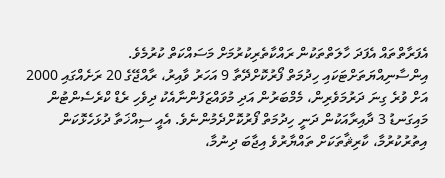އެފަރާތްތައް އެފަދަ ހާލަތްތަކުން ރައްކާތެރިކުރުމަށް މަސައްކަތް ކުރުމެވެ.
އިންސާނިއްޔަތަށްޓަކައި ހިދުމަތް ފޯރުކޮށްދޭތާ 9 އަހަރު ވާއިރު، ރާއްޖޭގެ 20 ރަށެއްގައި 2000 އަށް ވުރެ ގިނަ ދަރުމަވެރިން، މެމްބަރުން އަދި މުވައްޒަފުންނާއެކު ދިވެހި ރެޑް ކްރެސެންޓުން މައިގަނޑު 3 ދާއިރާއަކުން ދަނީ ހިދުމަތް ފޯރުކޮށްދެމުންނެވެ. އެއީ ސިއްޚަތާ ދުޅަހެޅޮކަން އިތުރުކުރުމާ، ކާރިޘާތަކަށް ތައްޔާރުވެ އިޖާބަ ދިނުމާ،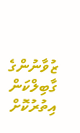ޒުވާނުންގެ ގާބިލްކަން އިތުރުކޮށް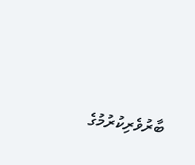ބާރުވެރިކުރުމުގެ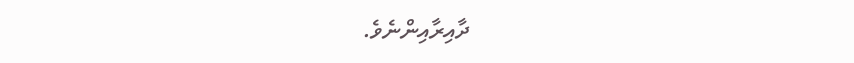ދާއިރާއިންނެވެ.